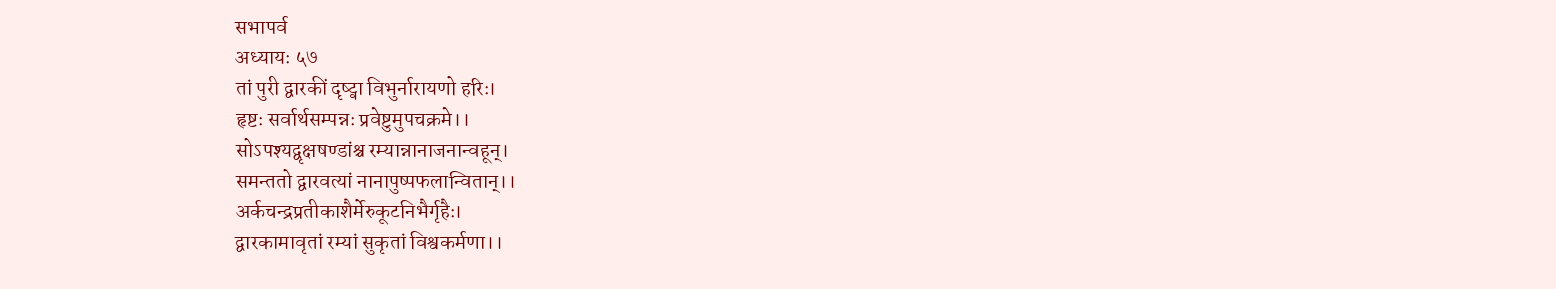सभापर्व
अध्यायः ५७
तां पुरी द्वारकीं दृष्ट्वा विभुर्नारायणो हरिः।
हृष्टः सर्वार्थसम्पन्नः प्रवेष्टुमुपचक्रमे।।
सोऽपश्यद्वृक्षषण्डांश्च रम्यान्नानाजनान्वहून्।
समन्ततो द्वारवत्यां नानापुष्पफलान्वितान्।।
अर्कचन्द्रप्रतीकाशैर्मेरुकूटनिभैर्गृहैः।
द्वारकामावृतां रम्यां सुकृतां विश्वकर्मणा।।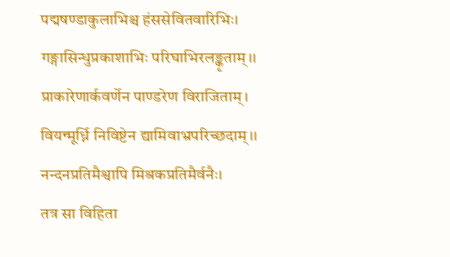पद्मषण्डाकुलाभिश्च हंससेवितवारिभिः।
गङ्गासिन्धुप्रकाशाभिः परिघाभिरलङ्कृताम्।।
प्राकारेणार्कवर्णेन पाण्डरेण विराजिताम्।
वियन्मूर्ध्नि निविष्टेन द्यामिवाभ्रपरिच्छदाम्।।
नन्दनप्रतिमैश्वापि मिश्रकप्रतिमैर्वनैः।
तत्र सा विहिता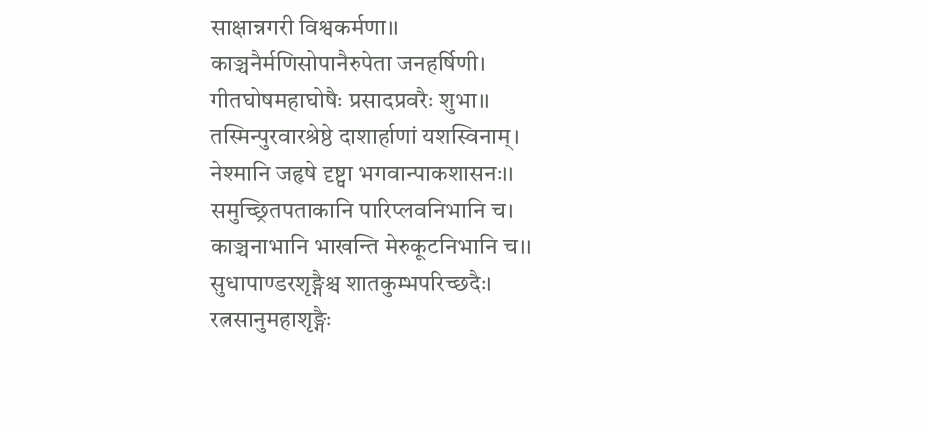साक्षान्नगरी विश्वकर्मणा।।
काञ्चनैर्मणिसोपानैरुपेता जनहर्षिणी।
गीतघोषमहाघोषैः प्रसादप्रवरैः शुभा।।
तस्मिन्पुरवारश्रेष्ठे दाशार्हाणां यशस्विनाम्।
नेश्मानि जहृषे दृष्ट्वा भगवान्पाकशासनः।।
समुच्छ्रितपताकानि पारिप्लवनिभानि च।
काञ्चनाभानि भाखन्ति मेरुकूटनिभानि च।।
सुधापाण्डरशृङ्गैश्च शातकुम्भपरिच्छदैः।
रत्नसानुमहाशृङ्गैः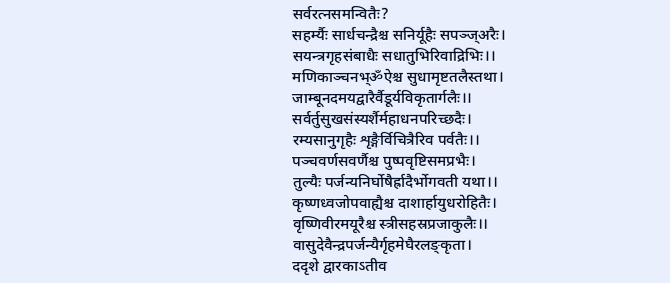सर्वरत्नसमन्वितैः?
सहर्म्यैः सार्धचन्द्रैश्च सनिर्यूहैः सपञ्ज्अरैः।
सयन्त्रगृहसंबाधैः सधातुभिरिवाद्रिभिः।।
मणिकाञ्चनभ्ॐऐश्च सुधामृष्टतलैस्तथा।
जाम्बूनदमयद्वारैर्वैडूर्यविकृतार्गलैः।।
सर्वर्तुसुखसंस्यर्शैर्महाधनपरिच्छदैः।
रम्यसानुगृहैः शृङ्गैर्विचित्रैरिव पर्वतैः।।
पञ्चवर्णसवर्णैश्च पुष्पवृष्टिसमप्रभैः।
तुल्यैः पर्जन्यनिर्घोषैर्ह्रादैर्भोगवती यथा।।
कृष्णध्वजोपवाह्यैश्च दाशार्हायुधरोहितैः।
वृष्णिवीरमयूरैश्च स्त्रीसहस्रप्रजाकुलैः।।
वासुदेवैन्द्रपर्जन्यैर्गृहमेघैरलङ्कृता।
ददृशे द्वारकाऽतीव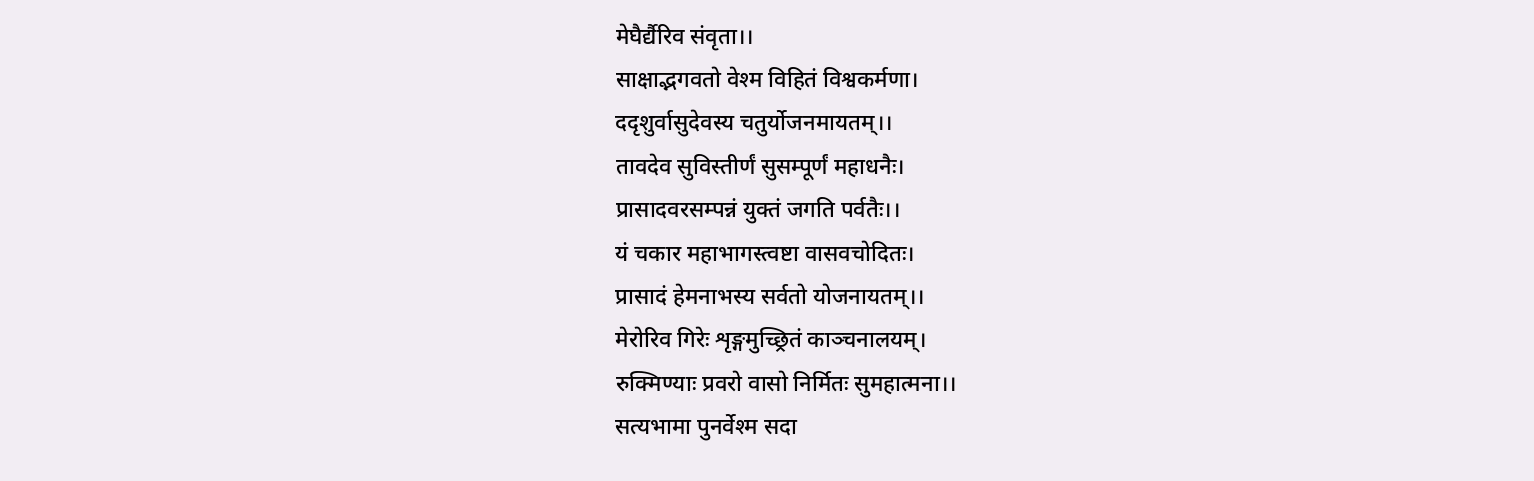मेघैर्द्यैरिव संवृता।।
साक्षाद्भगवतो वेश्म विहितं विश्वकर्मणा।
ददृशुर्वासुदेवस्य चतुर्योजनमायतम्।।
तावदेव सुविस्तीर्णं सुसम्पूर्णं महाधनैः।
प्रासादवरसम्पन्नं युक्तं जगति पर्वतैः।।
यं चकार महाभागस्त्वष्टा वासवचोदितः।
प्रासादं हेमनाभस्य सर्वतो योजनायतम्।।
मेरोरिव गिरेः शृङ्गमुच्छ्रितं काञ्चनालयम्।
रुक्मिण्याः प्रवरो वासो निर्मितः सुमहात्मना।।
सत्यभामा पुनर्वेश्म सदा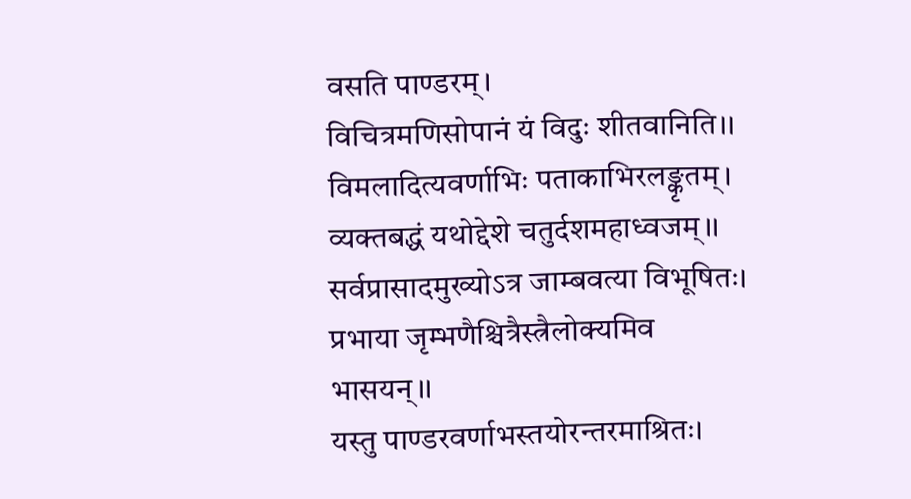वसति पाण्डरम्।
विचित्रमणिसोपानं यं विदुः शीतवानिति।।
विमलादित्यवर्णाभिः पताकाभिरलङ्कृतम्।
व्यक्तबद्धं यथोद्देशे चतुर्दशमहाध्वजम्।।
सर्वप्रासादमुख्योऽत्र जाम्बवत्या विभूषितः।
प्रभाया जृम्भणैश्चित्रैस्त्रैलोक्यमिव भासयन्।।
यस्तु पाण्डरवर्णाभस्तयोरन्तरमाश्रितः।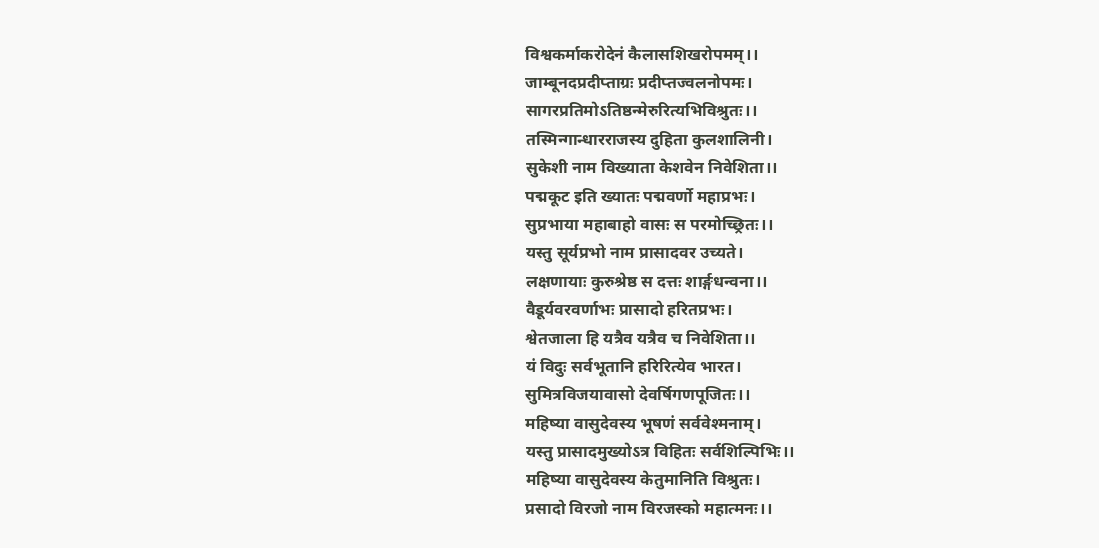विश्वकर्माकरोदेनं कैलासशिखरोपमम्।।
जाम्बूनदप्रदीप्ताग्रः प्रदीप्तज्वलनोपमः।
सागरप्रतिमोऽतिष्ठन्मेरुरित्यभिविश्रुतः।।
तस्मिन्गान्धारराजस्य दुहिता कुलशालिनी।
सुकेशी नाम विख्याता केशवेन निवेशिता।।
पद्मकूट इति ख्यातः पद्मवर्णो महाप्रभः।
सुप्रभाया महाबाहो वासः स परमोच्छ्रितः।।
यस्तु सूर्यप्रभो नाम प्रासादवर उच्यते।
लक्षणायाः कुरुश्रेष्ठ स दत्तः शार्ङ्गधन्वना।।
वैडूर्यवरवर्णाभः प्रासादो हरितप्रभः।
श्वेतजाला हि यत्रैव यत्रैव च निवेशिता।।
यं विदुः सर्वभूतानि हरिरित्येव भारत।
सुमित्रविजयावासो देवर्षिगणपूजितः।।
महिष्या वासुदेवस्य भूषणं सर्ववेश्मनाम्।
यस्तु प्रासादमुख्योऽत्र विहितः सर्वशिल्पिभिः।।
महिष्या वासुदेवस्य केतुमानिति विश्रुतः।
प्रसादो विरजो नाम विरजस्को महात्मनः।।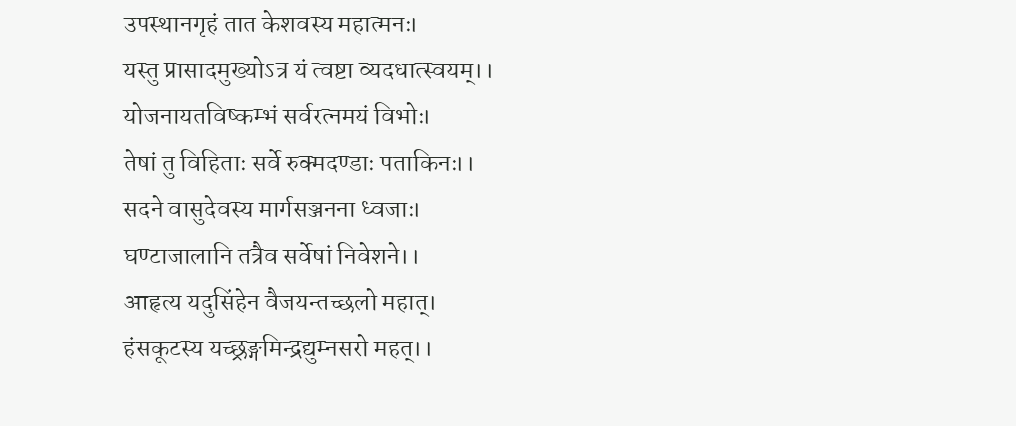उपस्थानगृहं तात केशवस्य महात्मनः।
यस्तु प्रासादमुख्योऽत्र यं त्वष्टा व्यदधात्स्वयम्।।
योजनायतविष्कम्भं सर्वरत्नमयं विभोः।
तेषां तु विहिताः सर्वे रुक्मदण्डाः पताकिनः।।
सदने वासुदेवस्य मार्गसञ्जनना ध्वजाः।
घण्टाजालानि तत्रैव सर्वेषां निवेशने।।
आहृत्य यदुसिंहेन वैजयन्तच्छलो महात्।
हंसकूटस्य यच्छ्रङ्गमिन्द्रद्युम्नसरो महत्।।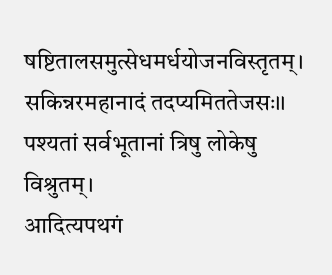षष्टितालसमुत्सेधमर्धयोजनविस्तृतम्।
सकिन्नरमहानादं तदप्यमिततेजसः।।
पश्यतां सर्वभूतानां त्रिषु लोकेषु विश्रुतम्।
आदित्यपथगं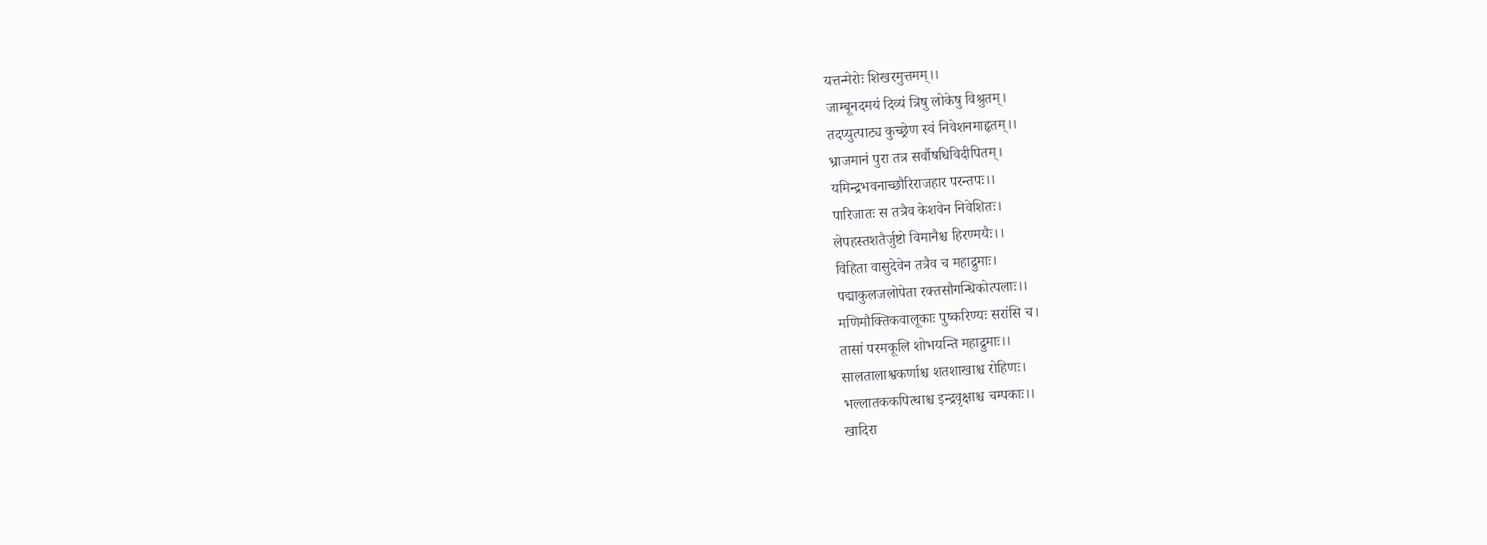यत्तन्मेरोः शिखरमुत्तमम्।।
जाम्बूनदमयं दिव्यं त्रिषु लोकेषु विश्रुतम्।
तदप्युत्पाट्य कुच्छ्रेण स्वं निवेशनमाहृतम्।।
भ्राजमानं पुरा तत्र सर्वौषधिविदीपितम्।
यमिन्द्रभवनाच्छौरिराजहार परन्तपः।।
पारिजातः स तत्रैव केशवेन निवेशितः।
लेपहस्तशतैर्जुष्टो विमानैश्च हिरण्मयैः।।
विहिता वासुदेवेन तत्रैव च महाद्रुमाः।
पद्माकुलजलोपेता रक्तसौगन्धिकोत्पलाः।।
मणिमौक्तिकवालूकाः पुष्करिण्यः सरांसि च।
तासां परमकूलि शोभयन्ति महाद्रुमाः।।
सालतालाश्वकर्णाश्च शतशाखाश्च रोहिणः।
भल्लातककपित्थाश्च इन्द्रवृक्षाश्च चम्पकाः।।
खादिरा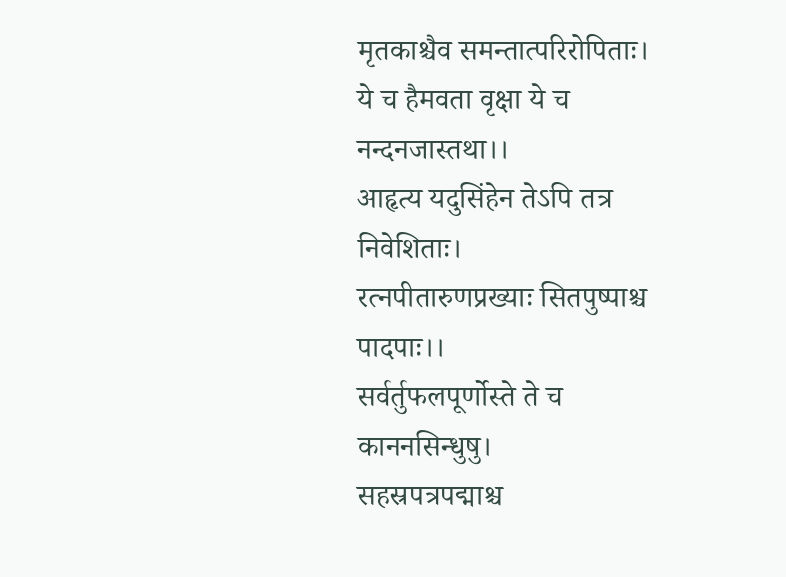मृतकाश्चैव समन्तात्परिरोपिताः।
ये च हैमवता वृक्षा ये च नन्दनजास्तथा।।
आहृत्य यदुसिंहेन तेऽपि तत्र निवेशिताः।
रत्नपीतारुणप्रख्याः सितपुष्पाश्च पादपाः।।
सर्वर्तुफलपूर्णोस्ते ते च काननसिन्धुषु।
सहस्रपत्रपद्माश्च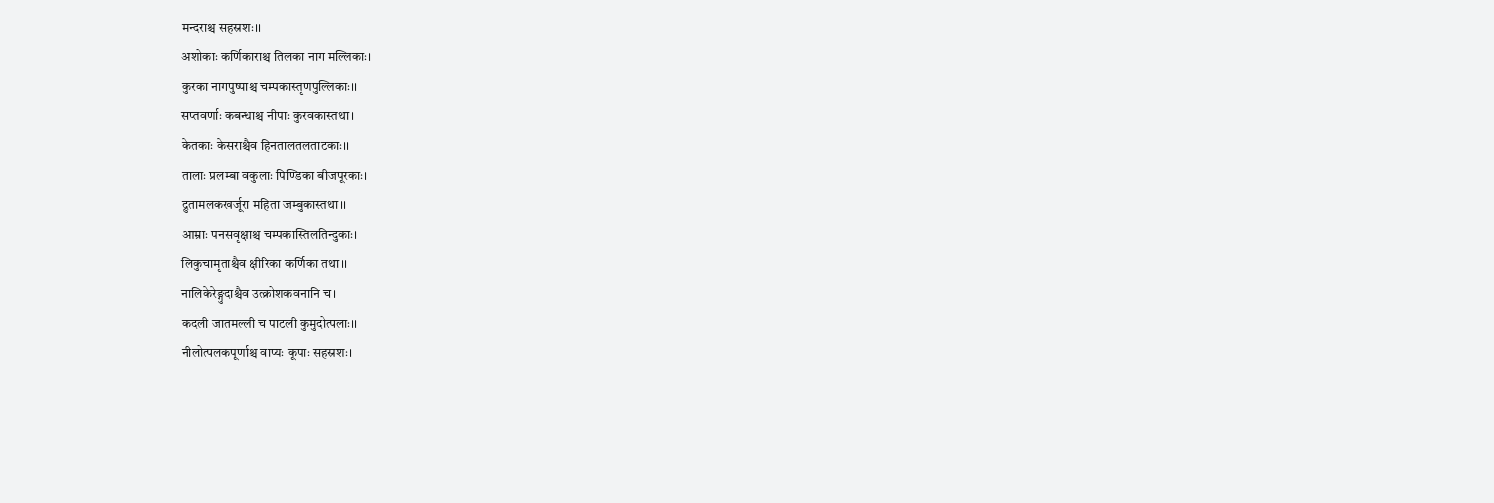मन्दराश्च सहस्रशः।।
अशोकाः कर्णिकाराश्च तिलका नाग मल्लिकाः।
कुरका नागपुष्पाश्च चम्पकास्तृणपुल्लिकाः।।
सप्तवर्णाः कबन्धाश्च नीपाः कुरवकास्तथा।
केतकाः केसराश्चैव हिनतालतलताटकाः।।
तालाः प्रलम्बा वकुलाः पिण्डिका बीजपूरकाः।
द्रुतामलकखर्जूरा महिता जम्बुकास्तथा।।
आम्राः पनसवृक्षाश्च चम्पकास्तिलतिन्दुकाः।
लिकुचामृताश्चैव क्षीरिका कर्णिका तथा।।
नालिकेरेङ्गुदाश्चैव उत्क्रोशकवनानि च।
कदली जातमल्ली च पाटली कुमुदोत्पलाः।।
नीलोत्पलकपूर्णाश्च वाप्यः कूपाः सहस्रशः।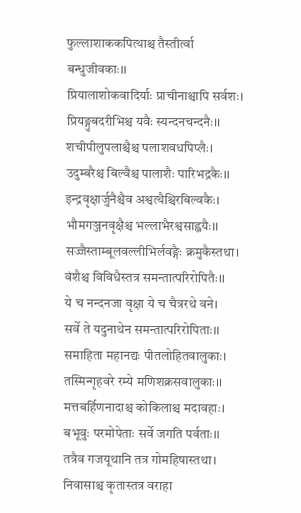फुल्लाशाककपित्थाश्च तैस्तीर्त्वा बन्धुजीवकाः।।
प्रियालाशोकवादिर्याः प्राचीनाश्चापि सर्वशः।
प्रियङ्गुबदरीभिश्च यवैः स्यन्दनचन्दनैः।।
शचीपीलुपलाश्चैश्च पलाशवधपिप्लैः।
उदुम्बरैश्च बिल्वैश्च पालाशैः पारिभद्रकैः।।
इन्द्रवृक्षार्जुनैश्चैव अश्वत्थैश्चिरबिल्वकैः।
भौमगञ्जनवृक्षैश्च भल्लाभैरश्वसाह्वयैः।।
सज्जैस्ताम्बूलवल्लीभिर्लवङ्गैः क्रमुकैस्तथा।
वंशैश्च विविधैस्तत्र समन्तात्परिरोपितैः।।
ये च नन्दनजा वृक्षा ये च चैत्ररथे वने।
सर्वे ते यदुनाथेन समन्तात्परिरोपिताः।।
समाहिता महानद्यः पीतलोहितवालुकाः।
तस्मिन्गृहवरे रम्ये मणिशक्रसवालुकाः।।
मत्तबर्हिणनादाश्च कोकिलाश्च मदावहाः।
बभूवुः परमोपेताः सर्वे जगति पर्वताः।।
तत्रैव गजयूथानि तत्र गोमहिषास्तथा।
निवासाश्च कृतास्तत्र वराहा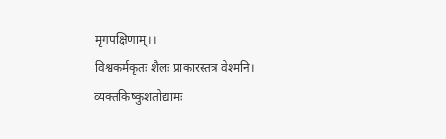मृगपक्षिणाम्।।
विश्वकर्मकृतः शैलः प्राकारस्तत्र वेश्मनि।
व्यक्तकिष्कुशतोद्यामः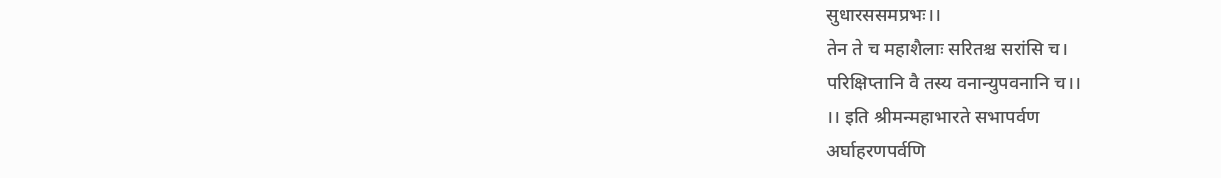सुधारससमप्रभः।।
तेन ते च महाशैलाः सरितश्च सरांसि च।
परिक्षिप्तानि वै तस्य वनान्युपवनानि च।।
।। इति श्रीमन्महाभारते सभापर्वण
अर्घाहरणपर्वणि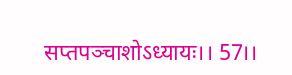सप्तपञ्चाशोऽध्यायः।। 57।।